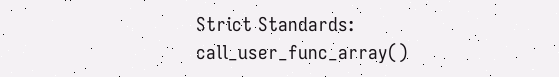Strict Standards: call_user_func_array()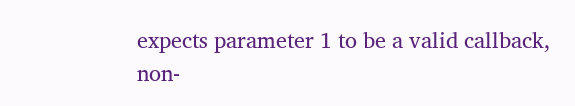expects parameter 1 to be a valid callback, non-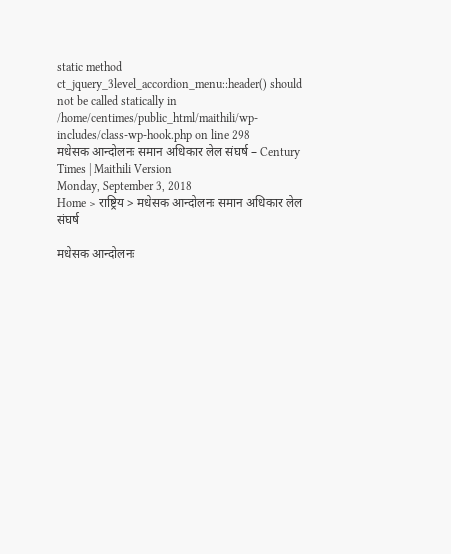static method ct_jquery_3level_accordion_menu::header() should not be called statically in /home/centimes/public_html/maithili/wp-includes/class-wp-hook.php on line 298
मधेसक आन्दोलनः समान अधिकार लेल संघर्ष – Century Times | Maithili Version
Monday, September 3, 2018
Home > राष्ट्रिय > मधेसक आन्दोलनः समान अधिकार लेल संघर्ष

मधेसक आन्दोलनः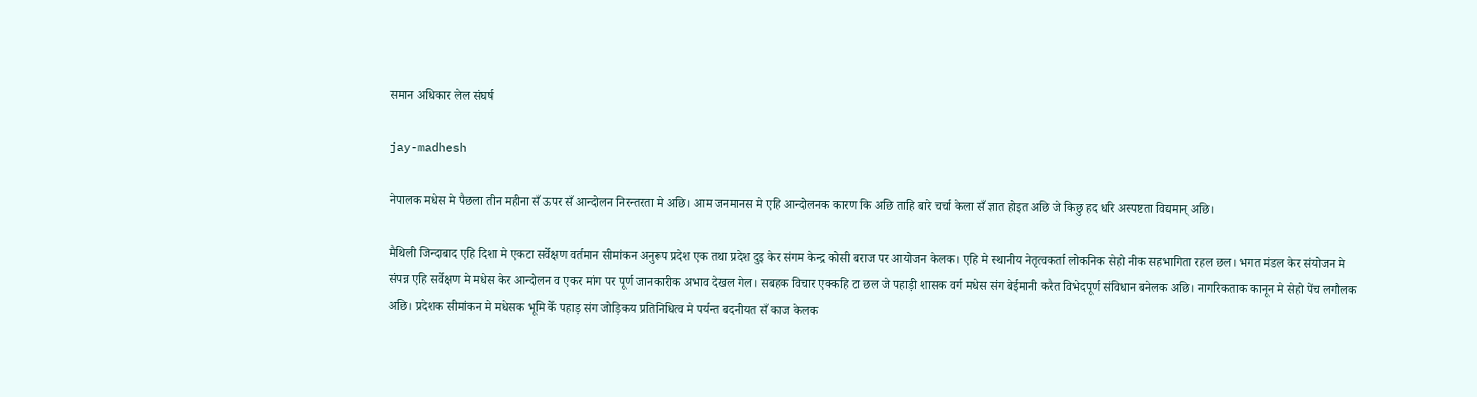समान अधिकार लेल संघर्ष

jay-madhesh

नेपालक मधेस मे पैछला तीन महीना सँ ऊपर सँ आन्दोलन निरन्तरता मे अछि। आम जनमानस मे एहि आन्दोलनक कारण कि अछि ताहि बारे चर्चा केला सँ ज्ञात होइत अछि जे किछु हद धरि अस्पष्टता विद्यमान् अछि।

मैथिली जिन्दाबाद एहि दिशा मे एकटा सर्वेक्षण वर्तमान सीमांकन अनुरूप प्रदेश एक तथा प्रदेश दुइ केर संगम केन्द्र कोसी बराज पर आयोजन केलक। एहि मे स्थानीय नेतृत्वकर्ता लोकनिक सेहो नीक सहभागिता रहल छल। भगत मंडल केर संयोजन मे संपन्न एहि सर्वेक्षण मे मधेस केर आन्दोलन व एकर मांग पर पूर्ण जानकारीक अभाव देखल गेल। सबहक विचार एक्कहि टा छल जे पहाड़ी शासक वर्ग मधेस संग बेईमानी करैत विभेदपूर्ण संविधान बनेलक अछि। नागरिकताक कानून मे सेहो पेंच लगौलक अछि। प्रदेशक सीमांकन मे मधेसक भूमि केँ पहाड़ संग जोड़िकय प्रतिनिधित्व मे पर्यन्त बदनीयत सँ काज केलक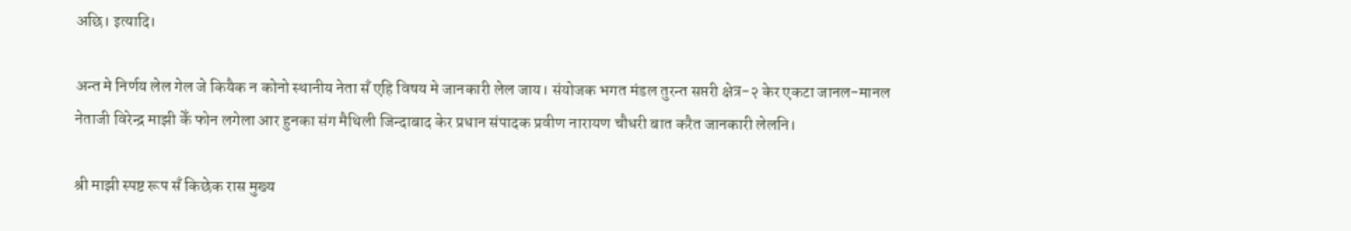अछि। इत्यादि।

अन्त मे निर्णय लेल गेल जे कियैक न कोनो स्थानीय नेता सँ एहि विषय मे जानकारी लेल जाय। संयोजक भगत मंडल तुरन्त सप्तरी क्षेत्र-२ केर एकटा जानल-मानल नेताजी विरेन्द्र माझी केँ फोन लगेला आर हुनका संग मैथिली जिन्दाबाद केर प्रधान संपादक प्रवीण नारायण चौधरी बात करैत जानकारी लेलनि।

श्री माझी स्पष्ट रूप सँ किछेक रास मुख्य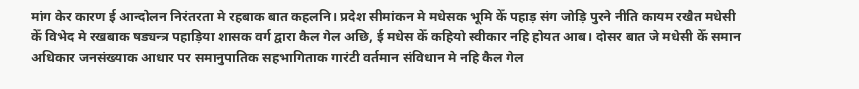मांग केर कारण ई आन्दोलन निरंतरता मे रहबाक बात कहलनि। प्रदेश सीमांकन मे मधेसक भूमि केँ पहाड़ संग जोड़ि पुरने नीति कायम रखैत मधेसी केँ विभेद मे रखबाक षड्यन्त्र पहाड़िया शासक वर्ग द्वारा कैल गेल अछि, ई मधेस केँ कहियो स्वीकार नहि होयत आब। दोसर बात जे मधेसी केँ समान अधिकार जनसंख्याक आधार पर समानुपातिक सहभागिताक गारंटी वर्तमान संविधान मे नहि कैल गेल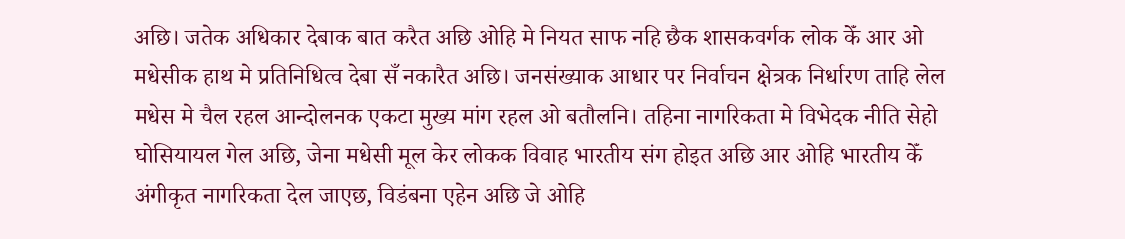अछि। जतेक अधिकार देबाक बात करैत अछि ओहि मे नियत साफ नहि छैक शासकवर्गक लोक केँ आर ओ मधेसीक हाथ मे प्रतिनिधित्व देबा सँ नकारैत अछि। जनसंख्याक आधार पर निर्वाचन क्षेत्रक निर्धारण ताहि लेल मधेस मे चैल रहल आन्दोलनक एकटा मुख्य मांग रहल ओ बतौलनि। तहिना नागरिकता मे विभेदक नीति सेहो घोसियायल गेल अछि, जेना मधेसी मूल केर लोकक विवाह भारतीय संग होइत अछि आर ओहि भारतीय केँ अंगीकृत नागरिकता देल जाएछ, विडंबना एहेन अछि जे ओहि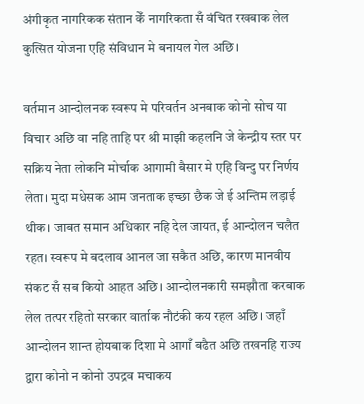अंगीकृत नागरिकक संतान केँ नागरिकता सँ वंचित रखबाक लेल कुत्सित योजना एहि संविधान मे बनायल गेल अछि।

वर्तमान आन्दोलनक स्वरूप मे परिवर्तन अनबाक कोनो सोच या विचार अछि वा नहि ताहि पर श्री माझी कहलनि जे केन्द्रीय स्तर पर सक्रिय नेता लोकनि मोर्चाक आगामी बैसार मे एहि विन्दु पर निर्णय लेता। मुदा मधेसक आम जनताक इच्छा छैक जे ई अन्तिम लड़ाई थीक। जाबत समान अधिकार नहि देल जायत, ई आन्दोलन चलैत रहत। स्वरूप मे बदलाव आनल जा सकैत अछि, कारण मानवीय संकट सँ सब कियो आहत अछि। आन्दोलनकारी समझौता करबाक लेल तत्पर रहितो सरकार वार्ताक नौटंकी कय रहल अछि। जहाँ आन्दोलन शान्त होयबाक दिशा मे आगाँ बढैत अछि तखनहि राज्य द्वारा कोनो न कोनो उपद्रव मचाकय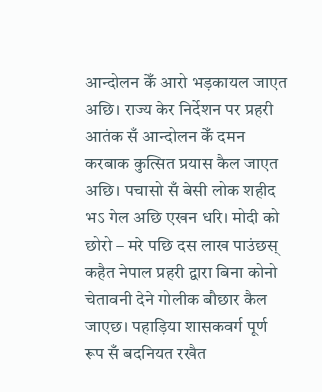आन्दोलन केँ आरो भड़कायल जाएत अछि। राज्य केर निर्देशन पर प्रहरी आतंक सँ आन्दोलन केँ दमन करबाक कुत्सित प्रयास कैल जाएत अछि। पचासो सँ बेसी लोक शहीद भऽ गेल अछि एखन धरि। मोदी को छोरो – मरे पछि दस लाख पाउंछस् कहैत नेपाल प्रहरी द्वारा बिना कोनो चेतावनी देने गोलीक बौछार कैल जाएछ। पहाड़िया शासकवर्ग पूर्ण रूप सँ बदनियत रखैत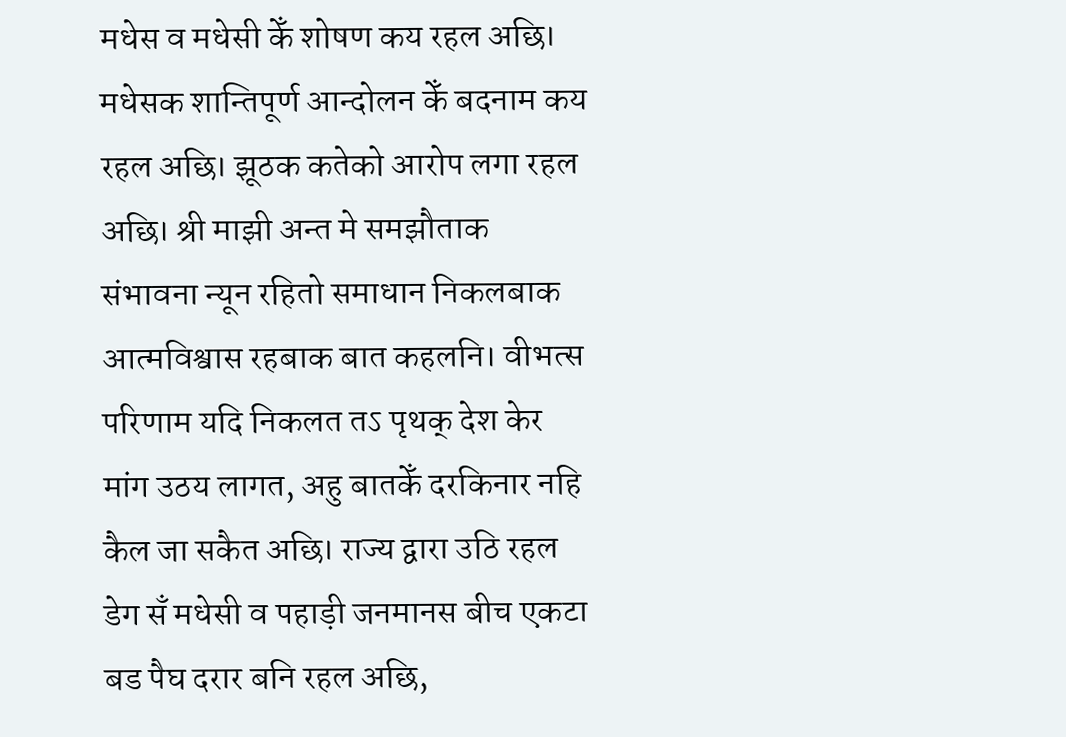मधेस व मधेसी केँ शोषण कय रहल अछि। मधेसक शान्तिपूर्ण आन्दोलन केँ बदनाम कय रहल अछि। झूठक कतेको आरोप लगा रहल अछि। श्री माझी अन्त मे समझौताक संभावना न्यून रहितो समाधान निकलबाक आत्मविश्वास रहबाक बात कहलनि। वीभत्स परिणाम यदि निकलत तऽ पृथक् देश केर मांग उठय लागत, अहु बातकेँ दरकिनार नहि कैल जा सकैत अछि। राज्य द्वारा उठि रहल डेग सँ मधेसी व पहाड़ी जनमानस बीच एकटा बड पैघ दरार बनि रहल अछि,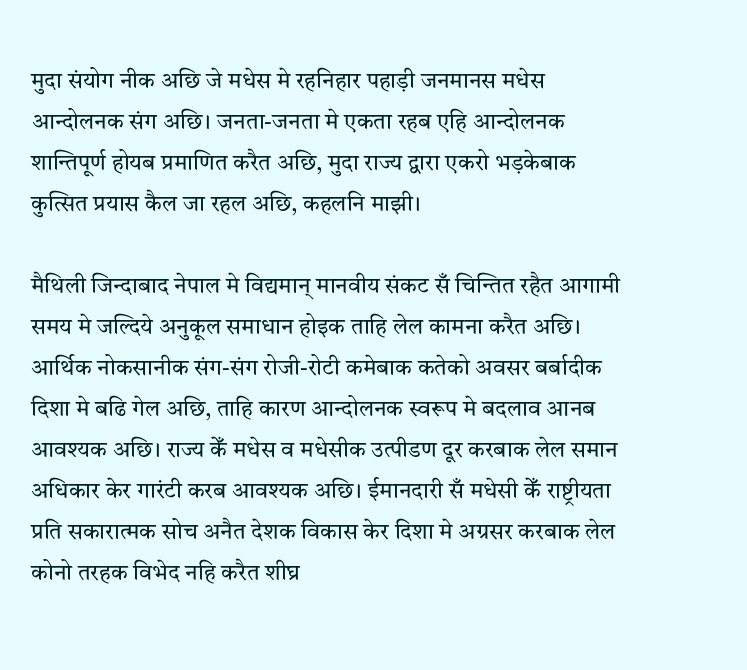मुदा संयोग नीक अछि जे मधेस मे रहनिहार पहाड़ी जनमानस मधेस आन्दोलनक संग अछि। जनता-जनता मे एकता रहब एहि आन्दोलनक शान्तिपूर्ण होयब प्रमाणित करैत अछि, मुदा राज्य द्वारा एकरो भड़केबाक कुत्सित प्रयास कैल जा रहल अछि, कहलनि माझी।

मैथिली जिन्दाबाद नेपाल मे विद्यमान् मानवीय संकट सँ चिन्तित रहैत आगामी समय मे जल्दिये अनुकूल समाधान होइक ताहि लेल कामना करैत अछि। आर्थिक नोकसानीक संग-संग रोजी-रोटी कमेबाक कतेको अवसर बर्बादीक दिशा मे बढि गेल अछि, ताहि कारण आन्दोलनक स्वरूप मे बदलाव आनब आवश्यक अछि। राज्य केँ मधेस व मधेसीक उत्पीडण दूर करबाक लेल समान अधिकार केर गारंटी करब आवश्यक अछि। ईमानदारी सँ मधेसी केँ राष्ट्रीयता प्रति सकारात्मक सोच अनैत देशक विकास केर दिशा मे अग्रसर करबाक लेल कोनो तरहक विभेद नहि करैत शीघ्र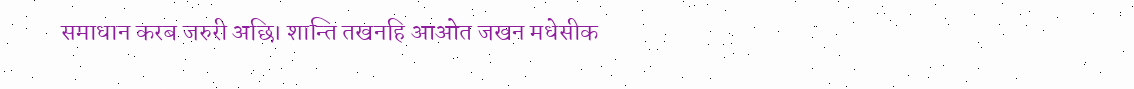समाधान करब जरुरी अछि। शान्ति तखनहि आओत जखन मधेसीक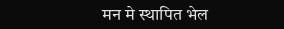मन मे स्थापित भेल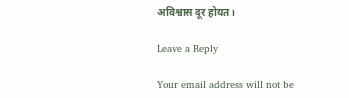अविश्वास दूर होयत।

Leave a Reply

Your email address will not be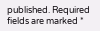published. Required fields are marked *